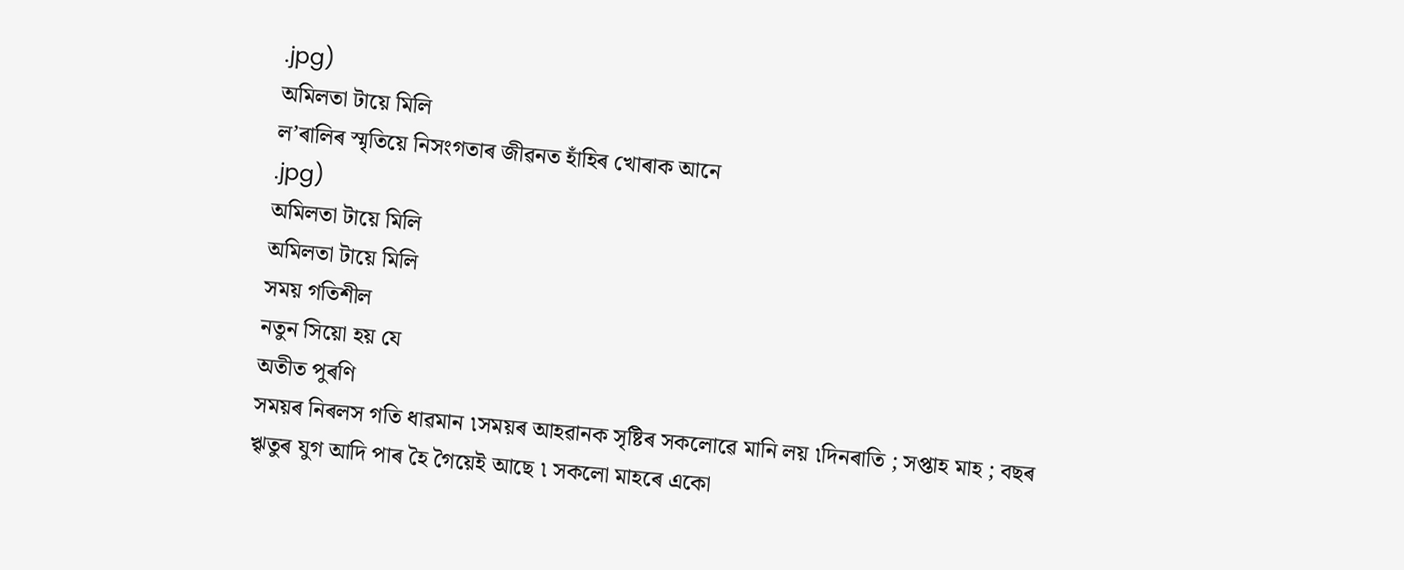.jpg)
অমিলতা টায়ে মিলি
ল’ৰালিৰ স্মৃতিয়ে নিসংগতাৰ জীৱনত হাঁহিৰ খোৰাক আনে
.jpg)
অমিলতা টায়ে মিলি
অমিলতা টায়ে মিলি
সময় গতিশীল
নতুন সিয়ো হয় যে
অতীত পুৰণি
সময়ৰ নিৰলস গতি ধাৱমান ৷সময়ৰ আহৱানক সৃষ্টিৰ সকলোৱে মানি লয় ৷দিনৰাতি ; সপ্তাহ মাহ ; বছৰ ৠতুৰ যুগ আদি পাৰ হৈ গৈয়েই আছে ৷ সকলো মাহৰে একো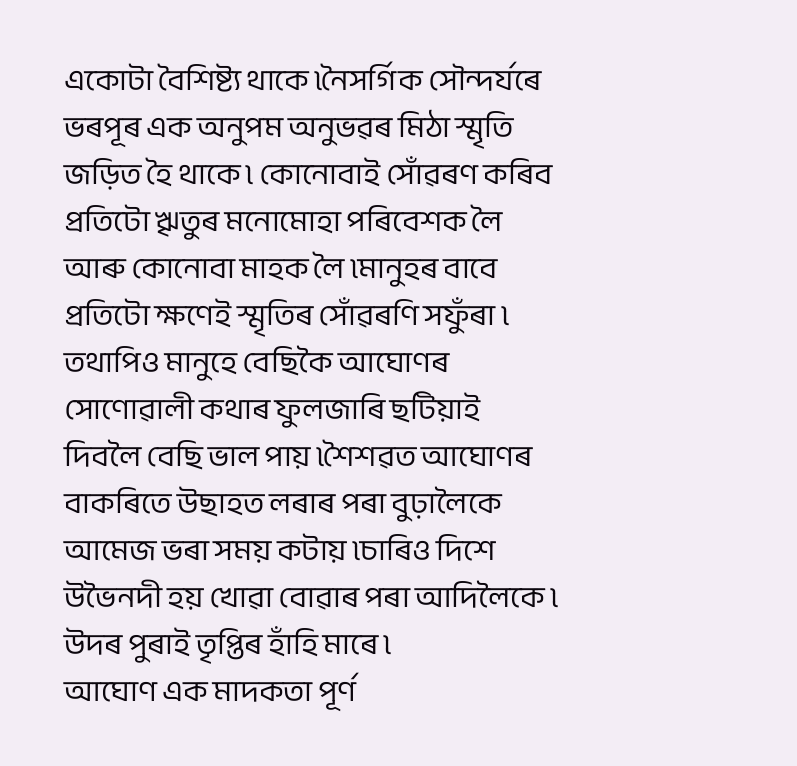একোটা বৈশিষ্ট্য থাকে ৷নৈসৰ্গিক সৌন্দৰ্যৰে ভৰপূৰ এক অনুপম অনুভৱৰ মিঠা স্মৃতি জড়িত হৈ থাকে ৷ কোনোবাই সোঁৱৰণ কৰিব প্ৰতিটো ৠতুৰ মনোমোহা পৰিবেশক লৈ আৰু কোনোবা মাহক লৈ ৷মানুহৰ বাবে প্ৰতিটো ক্ষণেই স্মৃতিৰ সোঁৱৰণি সফুঁৰা ৷ তথাপিও মানুহে বেছিকৈ আঘোণৰ সোণোৱালী কথাৰ ফুলজাৰি ছটিয়াই দিবলৈ বেছি ভাল পায় ৷শৈশৱত আঘোণৰ বাকৰিতে উছাহত লৰাৰ পৰা বুঢ়ালৈকে আমেজ ভৰা সময় কটায় ৷চাৰিও দিশে উভৈনদী হয় খোৱা বোৱাৰ পৰা আদিলৈকে ৷ উদৰ পুৰাই তৃপ্তিৰ হাঁহি মাৰে ৷
আঘোণ এক মাদকতা পূৰ্ণ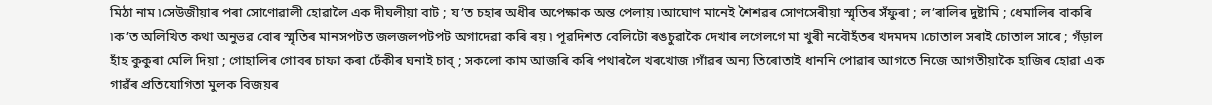মিঠা নাম ৷সেউজীয়াৰ পৰা সোণোৱালী হোৱালৈ এক দীঘলীয়া বাট ; য’ত চহাৰ অধীৰ অপেক্ষাক অন্ত পেলায় ৷আঘোণ মানেই শৈশৱৰ সোণসেৰীয়া স্মৃতিৰ সঁফুৰা ; ল’ৰালিৰ দুষ্টামি ; ধেমালিৰ বাকৰি ৷ক’ত অলিখিত কথা অনুভৱ বোৰ স্মৃতিৰ মানসপটত জলজলপটপট অগাদেৱা কৰি ৰয় ৷ পূৱদিশত বেলিটো ৰঙচুৱাকৈ দেখাৰ লগেলগে মা খুৰী নবৌহঁতৰ খদমদম ৷চোতাল সৰাই চোতাল সাৰে ; গঁড়াল হাঁহ কুকুৰা মেলি দিয়া ; গোহালিৰ গোবৰ চাফা কৰা ঢেঁকীৰ ঘনাই চাব্ ; সকলো কাম আজৰি কৰি পথাৰলৈ খৰখোজ ৷গাঁৱৰ অন্য তিৰোতাই ধাননি পোৱাৰ আগতে নিজে আগতীয়াকৈ হাজিৰ হোৱা এক গাৱঁৰ প্ৰতিযোগিতা মুলক বিজয়ৰ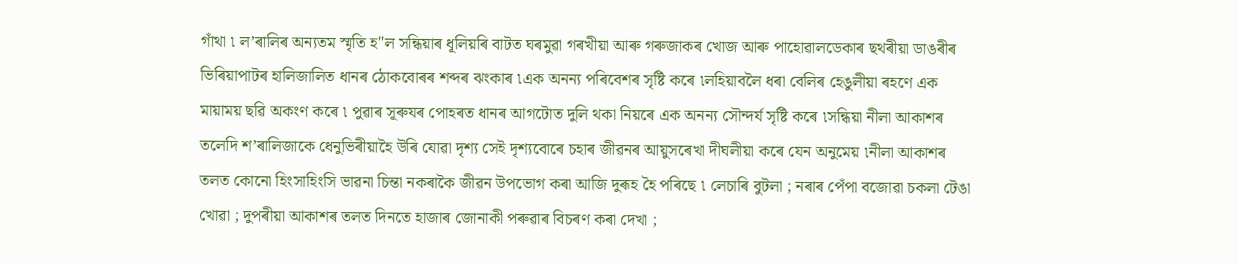গাঁথা ৷ ল’ৰালিৰ অন্যতম স্মৃতি হ"ল সন্ধিয়াৰ ধূলিয়ৰি বাটত ঘৰমুৱা গৰখীয়া আৰু গৰুজাকৰ খোজ আৰু পাহোৱালডেকাৰ ছথৰীয়া ডাঙৰীৰ ভিৰিয়াপাটৰ হালিজালিত ধানৰ ঠোকবোৰৰ শব্দৰ ঝংকাৰ ৷এক অনন্য পৰিবেশৰ সৃষ্টি কৰে ৷লহিয়াবলৈ ধৰা বেলিৰ হেঙুলীয়া ৰহণে এক মায়াময় ছৱি অকংণ কৰে ৷ পুৱাৰ সূৰুযৰ পোহৰত ধানৰ আগটোত দুলি থকা নিয়ৰে এক অনন্য সৌন্দৰ্য সৃষ্টি কৰে ৷সন্ধিয়া নীলা আকাশৰ তলেদি শ’ৰালিজাকে ধেনুভিৰীয়াহৈ উৰি যোৱা দৃশ্য সেই দৃশ্যবোৰে চহাৰ জীৱনৰ আয়ুসৰেখা দীঘলীয়া কৰে যেন অনুমেয় ৷নীলা আকাশৰ তলত কোনো হিংসাহিংসি ভাৱনা চিন্তা নকৰাকৈ জীৱন উপভোগ কৰা আজি দুৰূহ হৈ পৰিছে ৷ লেচাৰি বুটলা ; নৰাৰ পেঁপা বজোৱা চকলা টেঙা খোৱা ; দুপৰীয়া আকাশৰ তলত দিনতে হাজাৰ জোনাকী পৰুৱাৰ বিচৰণ কৰা দেখা ;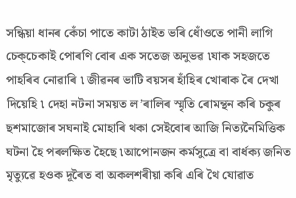সন্ধিয়া ধানৰ কেঁচা পাতে কাটা ঠাইত ভৰি ধোঁওতে পানী লাগি চেক্চেকাই পোৰণি বোৰ এক সতেজ অনুভৱ ৷যাক সহজতে পাহৰিব নোৱাৰি ৷ জীৱনৰ ভাটি বয়সৰ হাঁহিৰ খোৰাক ৰৈ দেখা দিয়েহি ৷ দেহা নটনা সময়ত ল’ৰালিৰ স্মৃতি ৰোমন্থন কৰি চকুৰ ছশমাজোৰ সঘনাই মোহাৰি থকা সেইবোৰ আজি নিত্যনৈমিত্তিক ঘটনা হৈ পৰলক্ষিত হৈছে ৷আপোনজন কৰ্মসুত্ৰে বা বাৰ্ধক্য জনিত মৃত্যুৱে হওক দূৰৈত বা অকলশৰীয়া কৰি এৰি থৈ যোৱাত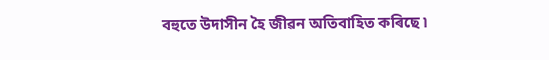বহুতে উদাসীন হৈ জীৱন অতিবাহিত কৰিছে ৷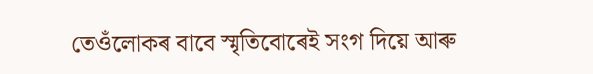তেওঁলোকৰ বাবে স্মৃতিবোৰেই সংগ দিয়ে আৰু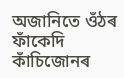অজানিতে ওঁঠৰ ফাঁকেদি কাঁচিজোনৰ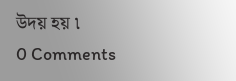উদয় হয় ৷
0 Comments